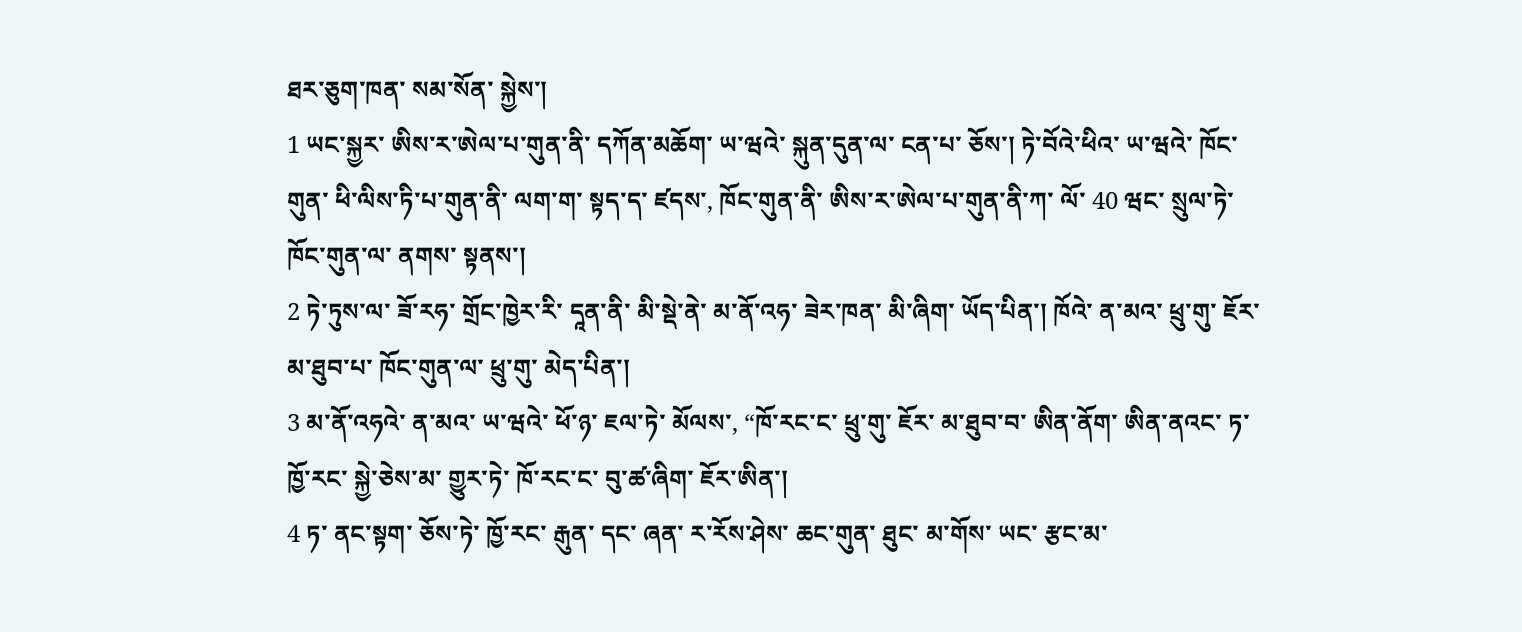ཐར་ཅུག་ཁན་ སམ་སོན་ སྐྱེས་།
1 ཡང་སྐྱར་ ཨིས་ར་ཨེལ་པ་གུན་ནི་ དཀོན་མཆོག་ ཡ་ཝའེ་ སྐུན་དུན་ལ་ ངན་པ་ ཅོས་། ཏེ་བོའེ་ཕིའ་ ཡ་ཝའེ་ ཁོང་གུན་ ཕི་ལིས་ཏི་པ་གུན་ནི་ ལག་ག་ སྟད་ད་ ཛདས་, ཁོང་གུན་ནི་ ཨིས་ར་ཨེལ་པ་གུན་ནི་ཀ་ ལོ་ 40 ཝང་ སྲུལ་ཏེ་ ཁོང་གུན་ལ་ ནགས་ སྟནས་།
2 ཏེ་ཏུས་ལ་ ཟོ་རཧ་ གྲོང་ཁྱེར་རི་ དཱན་ནི་ མི་སྡེ་ནེ་ མ་ནོ་འཧ་ ཟེར་ཁན་ མི་ཞིག་ ཡོད་པིན་། ཁོའེ་ ན་མའ་ ཕྲུ་གུ་ ཇོར་ མ་ཐུབ་པ་ ཁོང་གུན་ལ་ ཕྲུ་གུ་ མེད་པིན་།
3 མ་ནོ་འཧའེ་ ན་མའ་ ཡ་ཝའེ་ ཕོ་ཉ་ ཇལ་ཏེ་ མོལས་, “ཁོ་རང་ང་ ཕྲུ་གུ་ ཇོར་ མ་ཐུབ་བ་ ཨིན་ནོག་ ཨིན་ནའང་ ཏ་ ཁྱོ་རང་ སྐྱེ་ཅེས་མ་ གྱུར་ཏེ་ ཁོ་རང་ང་ བུ་ཚ་ཞིག་ ཇོར་ཨིན་།
4 ཏ་ ནང་སྟག་ ཅོས་ཏེ་ ཁྱོ་རང་ རྒུན་ དང་ ཞན་ ར་རོས་ཤེས་ ཆང་གུན་ ཐུང་ མ་གོས་ ཡང་ རྩང་མ་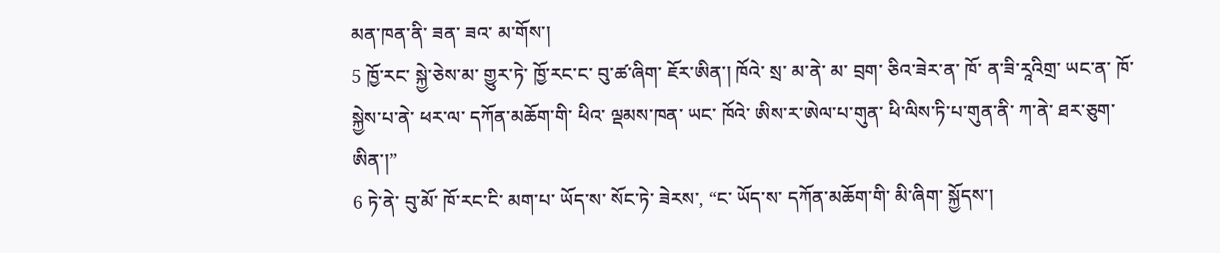མན་ཁན་ནི་ ཟན་ ཟའ་ མ་གོས་།
5 ཁྱོ་རང་ སྐྱེ་ཅེས་མ་ གྱུར་ཏེ་ ཁྱོ་རང་ང་ བུ་ཚ་ཞིག་ ཇོར་ཨིན་། ཁོའེ་ སྲ་ མ་ནེ་ མ་ བྲག་ ཅིའ་ཟེར་ན་ ཁོ་ ན་ཟི་རཱའིགྲ་ ཡང་ན་ ཁོ་ སྐྱེས་པ་ནེ་ ཕར་ལ་ དཀོན་མཆོག་གི་ ཕིའ་ ལྡམས་ཁན་ ཡང་ ཁོའེ་ ཨིས་ར་ཨེལ་པ་གུན་ ཕི་ལིས་ཏི་པ་གུན་ནི་ ཀ་ནེ་ ཐར་ཅུག་ཨིན་།”
6 ཏེ་ནེ་ བུ་མོ་ ཁོ་རང་ངི་ མག་པ་ ཡོད་ས་ སོང་ཏེ་ ཟེརས་, “ང་ ཡོད་ས་ དཀོན་མཆོག་གི་ མི་ཞིག་ སྐྱོདས་།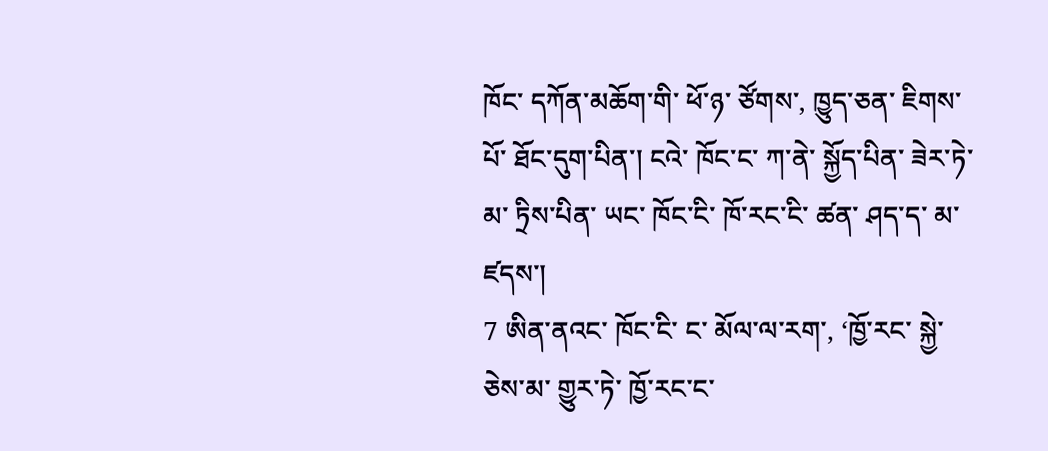ཁོང་ དཀོན་མཆོག་གི་ ཕོ་ཉ་ ཙོགས་, ཁྱུད་ཅན་ ཇིགས་པོ་ ཐོང་དུག་པིན་། ངའེ་ ཁོང་ང་ ཀ་ནེ་ སྐྱོད་པིན་ ཟེར་ཏེ་ མ་ ཏྲིས་པིན་ ཡང་ ཁོང་ངི་ ཁོ་རང་ངི་ ཚན་ ཤད་ད་ མ་ ཛདས་།
7 ཨིན་ནའང་ ཁོང་ངི་ ང་ མོལ་ལ་རག་, ‘ཁྱོ་རང་ སྐྱེ་ཅེས་མ་ གྱུར་ཏེ་ ཁྱོ་རང་ང་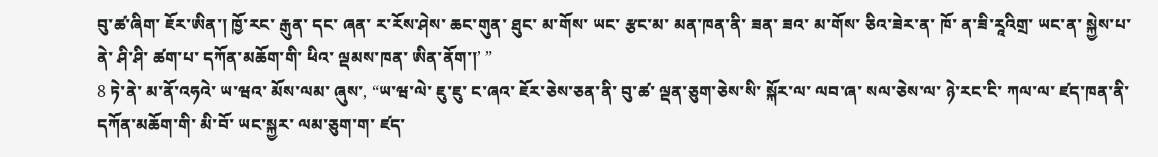བུ་ཚ་ཞིག་ ཇོར་ཨིན་། ཁྱོ་རང་ རྒུན་ དང་ ཞན་ ར་རོས་ཤེས་ ཆང་གུན་ ཐུང་ མ་གོས་ ཡང་ རྩང་མ་ མན་ཁན་ནི་ ཟན་ ཟའ་ མ་གོས་ ཅིའ་ཟེར་ན་ ཁོ་ ན་ཟི་རཱའིགྲ་ ཡང་ན་ སྐྱེས་པ་ནེ་ ཤི་ཤི་ ཚག་པ་ དཀོན་མཆོག་གི་ ཕིའ་ ལྡམས་ཁན་ ཨིན་ནོག་།’ ”
8 ཏེ་ནེ་ མ་ནོ་འཧའེ་ ཡ་ཝའ་ མོས་ལམ་ ཞུས་, “ཡ་ཝ་ལེ་ ཇུ་ཇུ་ ང་ཞའ་ ཇོར་ཅེས་ཅན་ནི་ བུ་ཚ་ ལྡན་ཅུག་ཅེས་སི་ སྐོར་ལ་ ལབ་ཞ་ སལ་ཅེས་ལ་ ཉེ་རང་ངི་ ཀལ་ལ་ ཛད་ཁན་ནི་ དཀོན་མཆོག་གི་ མི་བོ་ ཡང་སྐྱར་ ལམ་ཅུག་ག་ ཛད་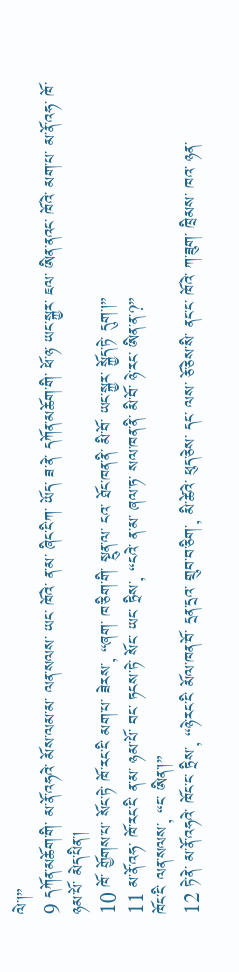ལེ་།”
9 དཀོན་མཆོག་གི་ མ་ནོ་འཧའེ་ མོས་ལམ་མ་ ལན་སལས་ ཡང་ ཁོའེ་ ན་མ་ ཞིང་ངི་ཀ་ ཡོད་ ཟ་ནེ་ དཀོན་མཆོག་གི་ ཕོ་ཉ་ ཡང་སྐྱར་ ཇལ་ ཨིན་ནའང་ ཁོའེ་ མག་པ་ མ་ནོ་འཧ་ ཁོ་ ཉམ་པོ་ མེད་པིན་།
10 ཁོ་ གྱོགས་པ་ སོང་ཏེ་ ཁོ་རང་ངི་ མག་པ་ ཟེརས་, “ཞག་ ཁ་ཅིག་གི་ སྔུན་ལ་ ངའ་ ཐོང་ཁན་ནི་ མི་བོ་ ཡང་སྐྱར་ སྐྱོད་ཏེ་ དུག་།”
11 མ་ནོ་འཧ་ ཁོ་རང་ངི་ ན་མ་ ཉམ་པོ་ བང་ ཏངས་ཏེ་ སོང་ ཡང་ ཏྲིས་, “ངའེ་ ན་མ་ ཞལ་ཏ་ སལ་ཁན་ནི་ མི་བོ་ ཉེ་རང་ ཨིན་ན་?”
ཁོང་ངི་ ལན་སལས་, “ང་ ཨིན་།”
12 ཏེ་ནེ་ མ་ནོ་འཧའེ་ ཁོང་ང་ ཏྲིས་, “ཉེ་རང་ངི་ མོལ་ཁན་བོ་ དྲན་དྲའ་ གྲུབ་བ་ཅིག་, མི་ཚེའེ་ ཕུད་ཅེས་ དང་ ལས་ ཅོ་ཅེས་སི་ ནང་ང་ ཁོའེ་ ཀ་ཟུག་ ཁྲིམས་ ཁའ་ ཉན་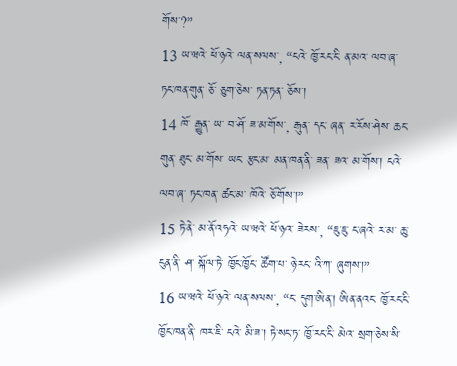གོས་?”
13 ཡ་ཝའེ་ ཕོ་ཉའེ་ ལན་སལས་, “ངའེ་ ཁྱོ་རང་ངི་ ན་མའ་ ལབ་ཞ་ ཏང་ཁན་གུན་ ཅོ་ ཅུག་ཅེས་ ཏན་ཏན་ ཅོས་།
14 ཁོ་ རྒྱུན་ ཡ་ བ་ཤོ་ ཟ་མ་གོས་, རྒུན་ དང་ ཞན་ ར་རོས་ཤེས་ ཆང་གུན་ ཐུང་ མ་གོས་ ཡང་ རྩང་མ་ མན་ཁན་ནི་ ཟན་ ཟའ་ མ་གོས་། ངའེ་ ལབ་ཞ་ ཏང་ཁན་ ཚང་མ་ ཁོའེ་ ཅོ་གོས་།”
15 ཏེ་ནེ་ མ་ནོ་འཧའེ་ ཡ་ཝའེ་ ཕོ་ཉའ་ ཟེརས་, “ཇུ་ཇུ་ ང་ཞའེ་ ར་མ་ ཆུ་ངུན་ནི་ ཤ་ སྐོལ་ཏེ་ ཁྱོང་ཁྱོང་ ཚོག་པ་ ཉེ་རང་ འི་ཀ་ ཞུགས་།”
16 ཡ་ཝའེ་ ཕོ་ཉའེ་ ལན་སལས་, “ང་ དུག་ཨིན་། ཨིན་ནའང་ ཁྱོ་རང་ངི་ ཁྱོང་ཁན་ནི་ ཁར་ཇི་ ངའེ་ མི་ཟ་། ཏེ་སང་ཏ་ ཁྱོ་རང་ངི་ མེའ་ སྲག་ཅེས་སི་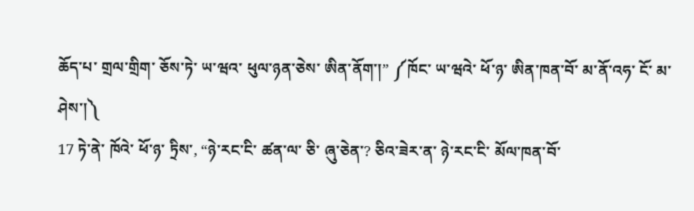ཆོད་པ་ གྲལ་གྲིག་ ཅོས་ཏེ་ ཡ་ཝའ་ ཕུལ་ཉན་ཅེས་ ཨིན་ནོག་།” ༼ཁོང་ ཡ་ཝའེ་ ཕོ་ཉ་ ཨིན་ཁན་བོ་ མ་ནོ་འཧ་ ངོ་ མ་ཤེས་།༽
17 ཏེ་ནེ་ ཁོའེ་ ཕོ་ཉ་ ཏྲིས་, “ཉེ་རང་ངི་ ཚན་ལ་ ཅི་ ཞུ་ཅེན་? ཅིའ་ཟེར་ན་ ཉེ་རང་ངི་ མོལ་ཁན་བོ་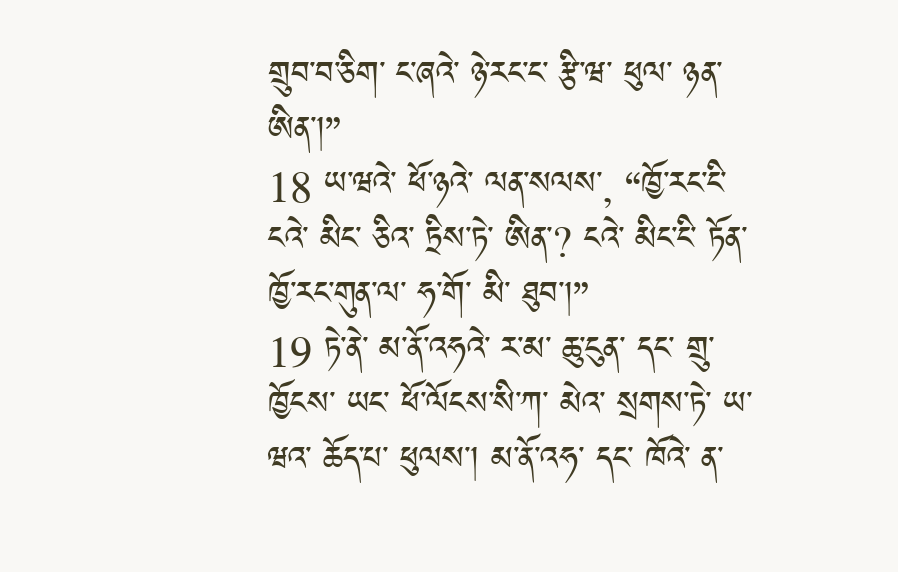གྲུབ་བ་ཅིག་ ང་ཞའེ་ ཉེ་རང་ང་ རྩི་ཝ་ ཕུལ་ ཉན་ཨིན་།”
18 ཡ་ཝའེ་ ཕོ་ཉའེ་ ལན་སལས་, “ཁྱོ་རང་ངི་ ངའེ་ མིང་ ཅིའ་ ཏྲིས་ཏེ་ ཨིན་? ངའེ་ མིང་ངི་ ཏོན་ ཁྱོ་རང་གུན་ལ་ ཧ་གོ་ མི་ ཐུབ་།”
19 ཏེ་ནེ་ མ་ནོ་འཧའེ་ ར་མ་ ཆུ་ངུན་ དང་ གྲུ་ ཁྱོངས་ ཡང་ ཕོ་ལོངས་སི་ཀ་ མེའ་ སྲགས་ཏེ་ ཡ་ཝའ་ ཆོད་པ་ ཕུལས་། མ་ནོ་འཧ་ དང་ ཁོའེ་ ན་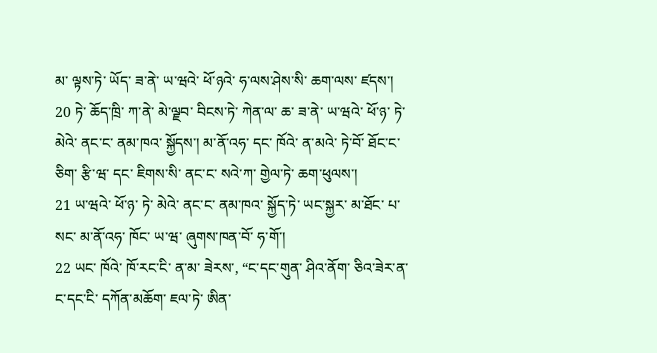མ་ ལྟས་ཏེ་ ཡོད་ ཟ་ནེ་ ཡ་ཝའེ་ ཕོ་ཉའེ་ ཧ་ལས་ཤེས་སི་ ཆག་ལས་ ཛདས་།
20 ཏེ་ ཆོད་ཁྲི་ ཀ་ནེ་ མེ་ལྗབ་ བིངས་ཏེ་ ཀེན་ལ་ ཆ་ ཟ་ནེ་ ཡ་ཝའེ་ ཕོ་ཉ་ ཏེ་ མེའེ་ ནང་ང་ ནམ་ཁའ་ སྐྱོདས་། མ་ནོ་འཧ་ དང་ ཁོའེ་ ན་མའེ་ ཏེ་བོ་ ཐོང་ང་ཅིག་ རྩི་ཝ་ དང་ ཇིགས་སི་ ནང་ང་ སའེ་ཀ་ གྱེལ་ཏེ་ ཆག་ཕུལས་།
21 ཡ་ཝའེ་ ཕོ་ཉ་ ཏེ་ མེའེ་ ནང་ང་ ནམ་ཁའ་ སྐྱོད་ཏེ་ ཡང་སྐྱར་ མ་ཐོང་ པ་སང་ མ་ནོ་འཧ་ ཁོང་ ཡ་ཝ་ ཞུགས་ཁན་བོ་ ཧ་གོ་།
22 ཡང་ ཁོའེ་ ཁོ་རང་ངི་ ན་མ་ ཟེརས་, “ང་དང་གུན་ ཤིའ་ནོག་ ཅིའ་ཟེར་ན་ ང་དང་ངི་ དཀོན་མཆོག་ ཇལ་ཏེ་ ཨིན་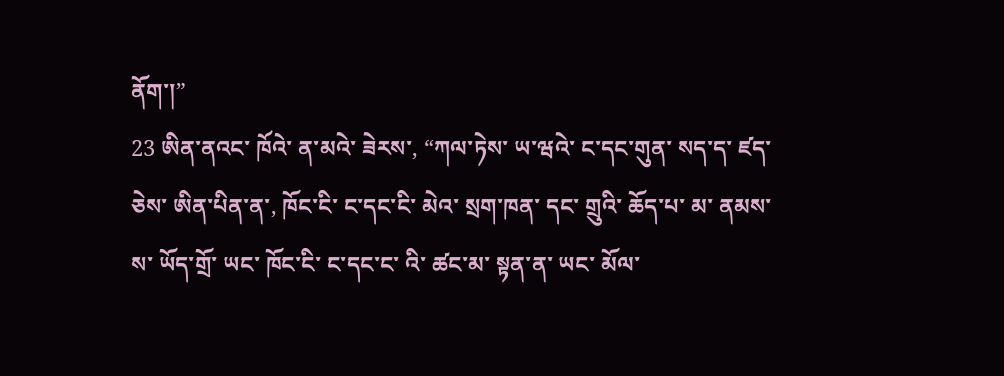ནོག་།”
23 ཨིན་ནའང་ ཁོའེ་ ན་མའེ་ ཟེརས་, “ཀལ་ཏེས་ ཡ་ཝའེ་ ང་དང་གུན་ སད་ད་ ཛད་ཅེས་ ཨིན་པིན་ན་, ཁོང་ངི་ ང་དང་ངི་ མེའ་ སྲག་ཁན་ དང་ གྲུའི་ ཆོད་པ་ མ་ ནམས་ས་ ཡོད་གྲོ་ ཡང་ ཁོང་ངི་ ང་དང་ང་ འི་ ཚང་མ་ སྟན་ན་ ཡང་ མོལ་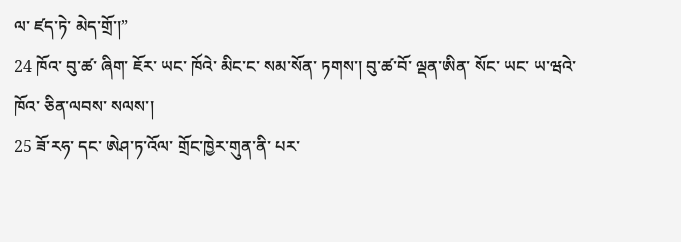ལ་ ཛད་ཏེ་ མེད་གྲོ་།”
24 ཁོའ་ བུ་ཚ་ ཞིག་ ཇོར་ ཡང་ ཁོའེ་ མིང་ང་ སམ་སོན་ ཏགས་། བུ་ཚ་བོ་ ལྡན་ཨིན་ སོང་ ཡང་ ཡ་ཝའེ་ ཁོའ་ ཅིན་ལབས་ སལས་།
25 ཟོ་རཧ་ དང་ ཨེཤ་ཏ་འོལ་ གྲོང་ཁྱེར་གུན་ནི་ པར་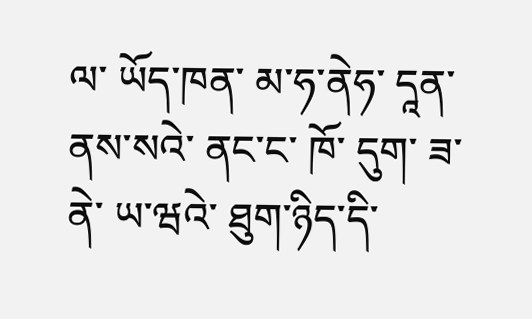ལ་ ཡོད་ཁན་ མ་ཧ་ནེཧ་ དཱན་ ནས་སའེ་ ནང་ང་ ཁོ་ དུག་ ཟ་ནེ་ ཡ་ཝའེ་ ཐུག་ཉིད་དི་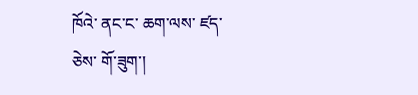ཁོའེ་ ནང་ང་ ཆག་ལས་ ཛད་ཅེས་ གོ་ཟུག་།